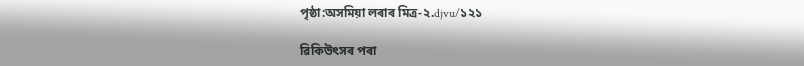পৃষ্ঠা:অসমিয়া লৰাৰ মিত্ৰ-২.djvu/১২১

ৱিকিউৎসৰ পৰা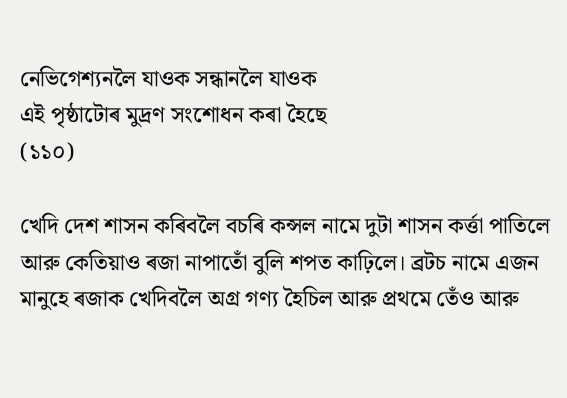নেভিগেশ্যনলৈ যাওক সন্ধানলৈ যাওক
এই পৃষ্ঠাটোৰ মুদ্ৰণ সংশোধন কৰা হৈছে
(১১০)

খেদি দেশ শাসন কৰিবলৈ বচৰি কন্সল নামে দুটা শাসন কৰ্ত্তা পাতিলে আরু কেতিয়াও ৰজা নাপাতোঁ বুলি শপত কাঢ়িলে। ব্ৰটচ নামে এজন মানুহে ৰজাক খেদিবলৈ অগ্ৰ গণ্য হৈচিল আরু প্ৰথমে তেঁও আরু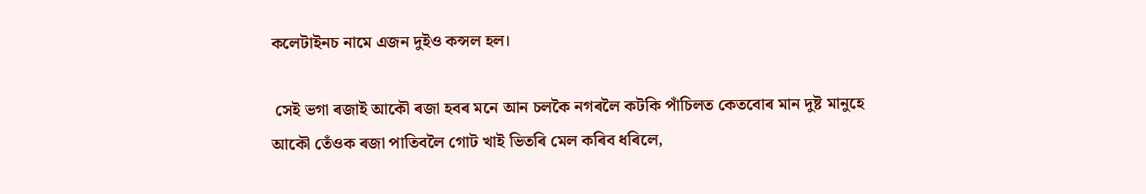কলেটাইনচ নামে এজন দুইও কন্সল হল।

 সেই ভগা ৰজাই আকৌ ৰজা হবৰ মনে আন চলকৈ নগৰলৈ কটকি পাঁচিলত কেতবোৰ মান দুষ্ট মানুহে আকৌ তেঁওক ৰজা পাতিবলৈ গোট খাই ভিতৰি মেল কৰিব ধৰিলে,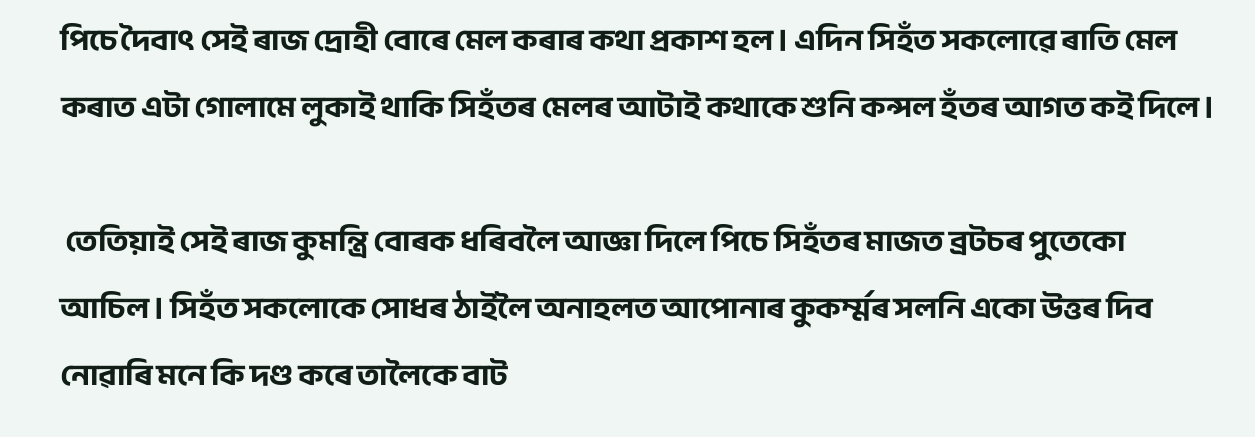পিচে দৈবাৎ সেই ৰাজ দ্ৰোহী বোৰে মেল কৰাৰ কথা প্ৰকাশ হল। এদিন সিহঁত সকলোৱে ৰাতি মেল কৰাত এটা গোলামে লুকাই থাকি সিহঁতৰ মেলৰ আটাই কথাকে শুনি কন্সল হঁতৰ আগত কই দিলে।

 তেতিয়াই সেই ৰাজ কুমন্ত্ৰি বোৰক ধৰিবলৈ আজ্ঞা দিলে পিচে সিহঁতৰ মাজত ব্ৰটচৰ পুতেকো আচিল। সিহঁত সকলোকে সোধৰ ঠাইলৈ অনাহলত আপোনাৰ কুকৰ্ম্মৰ সলনি একো উত্তৰ দিব নোৱাৰি মনে কি দণ্ড কৰে তালৈকে বাট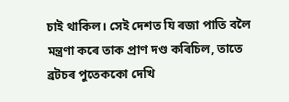চাই থাকিল। সেই দেশত যি ৰজা পাতি বলৈ মন্ত্ৰণা কৰে তাক প্ৰাণ দণ্ড কৰিচিল, তাতে ব্ৰটচৰ পুতেককো দেখি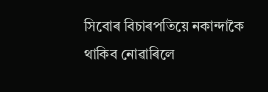সিবোৰ বিচাৰপতিয়ে নকান্দাকৈ থাকিব নোৱাৰিলে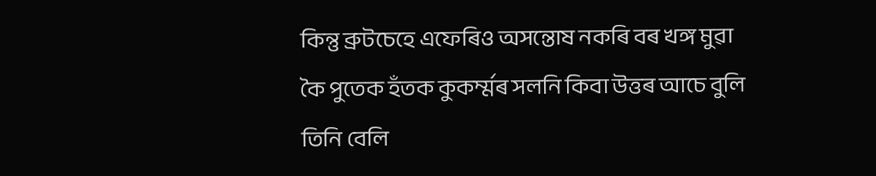কিন্তু ব্ৰুটচেহে এফেৰিও অসন্তোষ নকৰি বৰ খঙ্গ মুৱা কৈ পুতেক হঁতক কুকৰ্ম্মৰ সলনি কিবা উত্তৰ আচে বুলি তিনি বেলি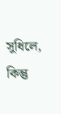সুধিলে, কিন্তু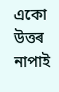একো উত্তৰ নাপাই